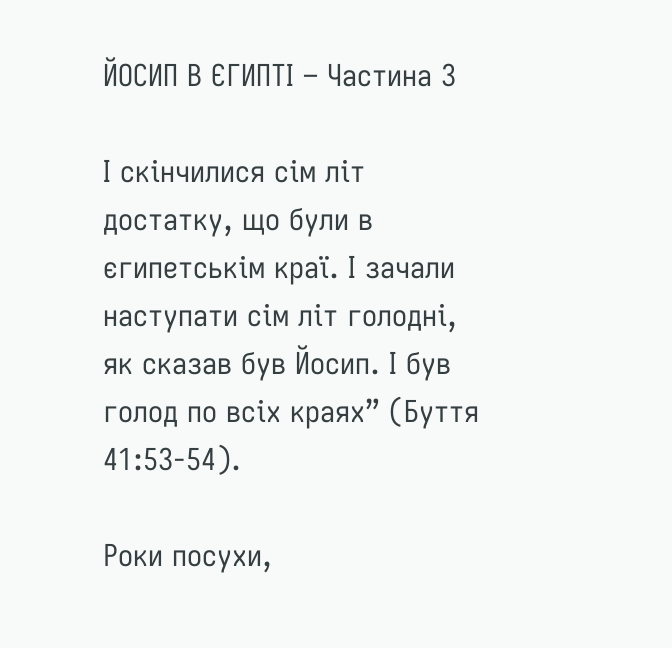ЙОСИП В ЄГИПТІ – Частина 3

І скінчилися сім літ достатку, що були в єгипетськім краї. І зачали наступати сім літ голодні, як сказав був Йосип. І був голод по всіх краях” (Буття 41:53-54).

Роки посухи,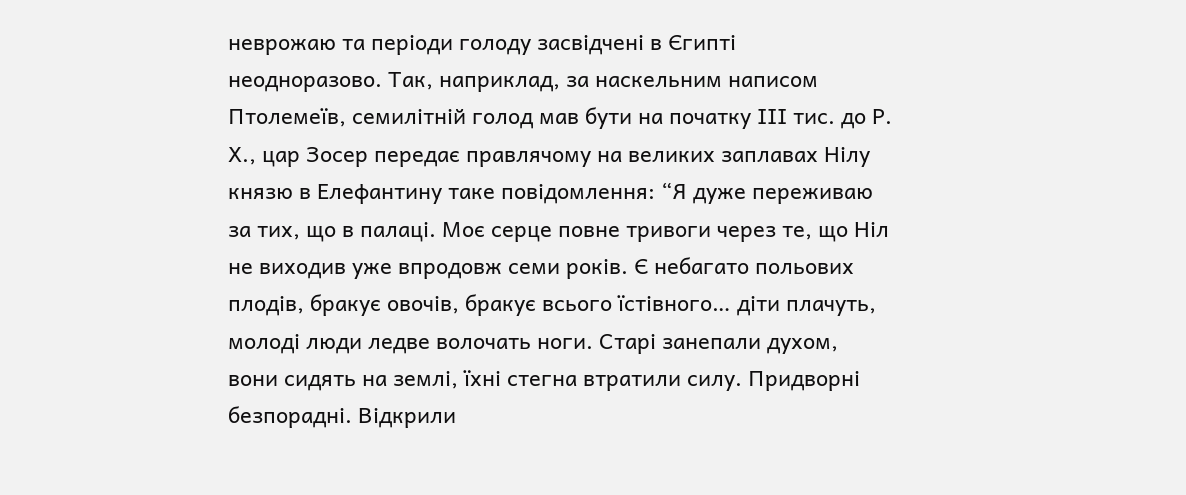неврожаю та періоди голоду засвідчені в Єгипті неодноразово. Так, наприклад, за наскельним написом Птолемеїв, семилітній голод мав бути на початку ІІІ тис. до Р. Х., цар Зосер передає правлячому на великих заплавах Нілу князю в Елефантину таке повідомлення: “Я дуже переживаю за тих, що в палаці. Моє серце повне тривоги через те, що Ніл не виходив уже впродовж семи років. Є небагато польових плодів, бракує овочів, бракує всього їстівного… діти плачуть, молоді люди ледве волочать ноги. Старі занепали духом, вони сидять на землі, їхні стегна втратили силу. Придворні безпорадні. Відкрили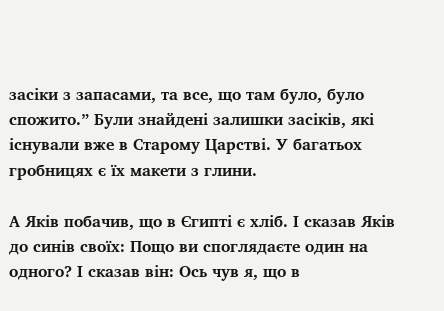засіки з запасами, та все, що там було, було спожито.” Були знайдені залишки засіків, які існували вже в Старому Царстві. У багатьох гробницях є їх макети з глини.

А Яків побачив, що в Єгипті є хліб. І сказав Яків до синів своїх: Пощо ви споглядаєте один на одного? І сказав він: Ось чув я, що в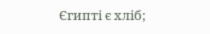Єгипті є хліб;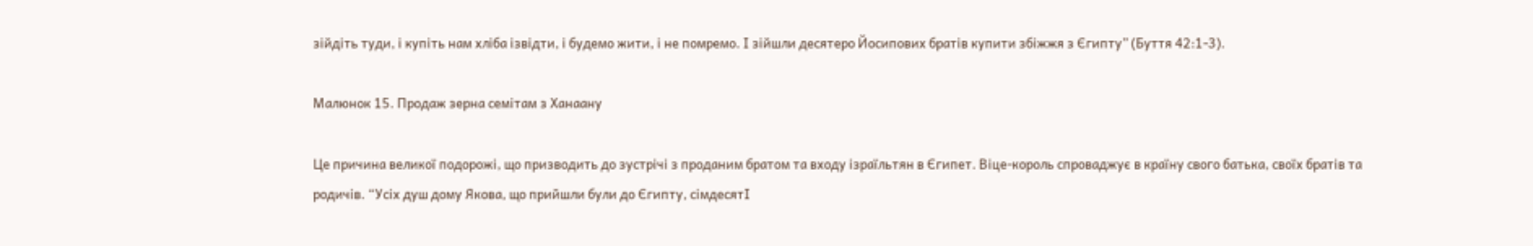зійдіть туди, і купіть нам хліба ізвідти, і будемо жити, і не помремо. І зійшли десятеро Йосипових братів купити збіжжя з Єгипту” (Буття 42:1-3).

Малюнок 15. Продаж зерна семітам з Ханаану

Це причина великої подорожі, що призводить до зустрічі з проданим братом та входу ізраїльтян в Єгипет. Віце-король спроваджує в країну свого батька, своїх братів та родичів. “Усіх душ дому Якова, що прийшли були до Єгипту, сімдесятІ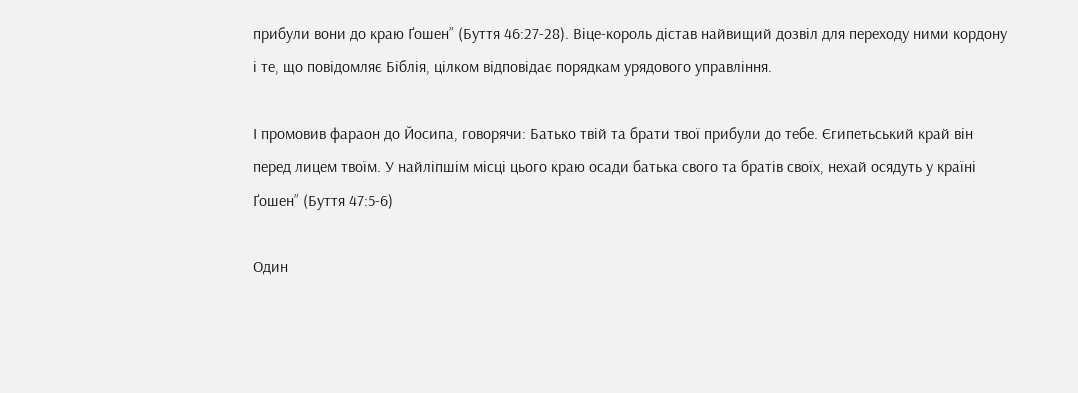прибули вони до краю Ґошен” (Буття 46:27-28). Віце-король дістав найвищий дозвіл для переходу ними кордону і те, що повідомляє Біблія, цілком відповідає порядкам урядового управління.

І промовив фараон до Йосипа, говорячи: Батько твій та брати твої прибули до тебе. Єгипетьський край він перед лицем твоїм. У найліпшім місці цього краю осади батька свого та братів своїх, нехай осядуть у країні Ґошен” (Буття 47:5-6)

Один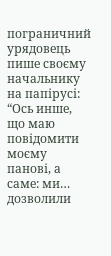пограничний урядовець пише своєму начальнику на папірусі: “Ось инше, що маю повідомити моєму панові, а саме: ми… дозволили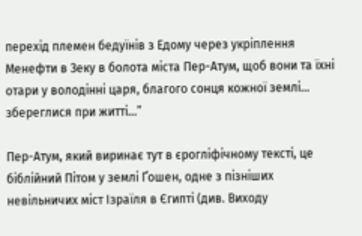перехід племен бедуїнів з Едому через укріплення Менефти в Зеку в болота міста Пер-Атум, щоб вони та їхні отари у володінні царя, благого сонця кожної землі… збереглися при житті…”

Пер-Атум, який виринає тут в єрогліфічному тексті, це біблійний Пітом у землі Ґошен, одне з пізніших невільничих міст Ізраїля в Єгипті (див. Виходу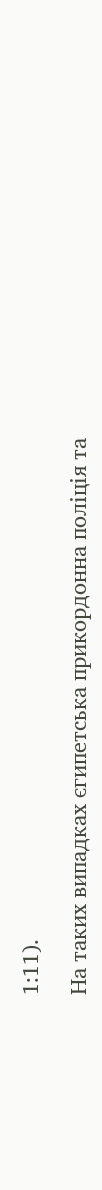1:11).

На таких випадках єгипетська прикордонна поліція та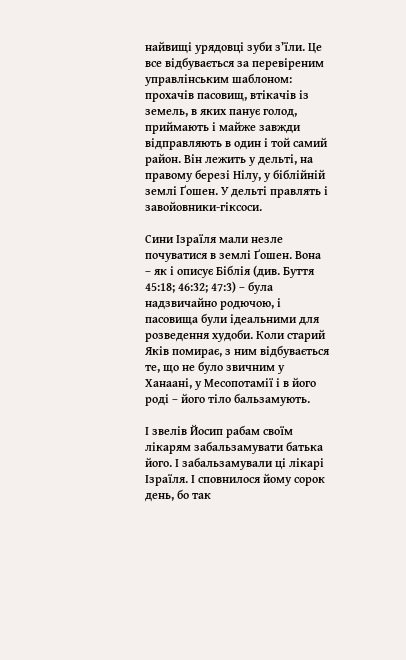найвищі урядовці зуби з’їли. Це все відбувається за перевіреним управлінським шаблоном: прохачів пасовищ, втікачів із земель, в яких панує голод, приймають і майже завжди відправляють в один і той самий район. Він лежить у дельті, на правому березі Нілу, у біблійній землі Ґошен. У дельті правлять і завойовники-гіксоси.

Сини Ізраїля мали незле почуватися в землі Ґошен. Вона – як і описує Біблія (див. Буття 45:18; 46:32; 47:3) – була надзвичайно родючою, і пасовища були ідеальними для розведення худоби. Коли старий Яків помирає, з ним відбувається те, що не було звичним у Ханаані, у Месопотамії і в його роді – його тіло бальзамують.

І звелів Йосип рабам своїм лікарям забальзамувати батька його. І забальзамували ці лікарі Ізраїля. І сповнилося йому сорок день, бо так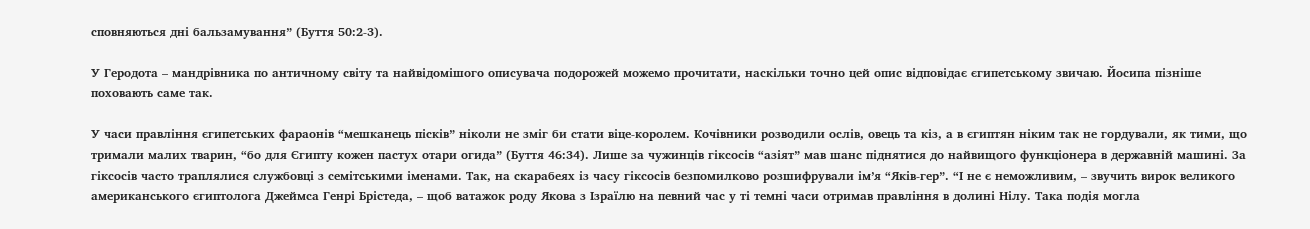сповняються дні бальзамування” (Буття 50:2-3).

У Геродота – мандрівника по античному світу та найвідомішого описувача подорожей можемо прочитати, наскільки точно цей опис відповідає єгипетському звичаю. Йосипа пізніше поховають саме так.

У часи правління єгипетських фараонів “мешканець пісків” ніколи не зміг би стати віце-королем. Кочівники розводили ослів, овець та кіз, а в єгиптян ніким так не гордували, як тими, що тримали малих тварин, “бо для Єгипту кожен пастух отари огида” (Буття 46:34). Лише за чужинців гіксосів “азіят” мав шанс піднятися до найвищого функціонера в державній машині. За гіксосів часто траплялися службовці з семітськими іменами. Так, на скарабеях із часу гіксосів безпомилково розшифрували ім’я “Яків-гер”. “І не є неможливим, – звучить вирок великого американського єгиптолога Джеймса Генрі Брістеда, – щоб ватажок роду Якова з Ізраїлю на певний час у ті темні часи отримав правління в долині Нілу. Така подія могла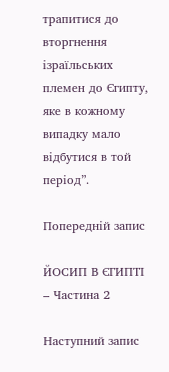трапитися до вторгнення ізраїльських племен до Єгипту, яке в кожному випадку мало відбутися в той період”.

Попередній запис

ЙОСИП В ЄГИПТІ – Частина 2

Наступний запис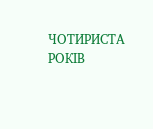ЧОТИРИСТА РОКІВ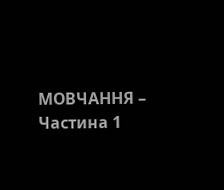МОВЧАННЯ – Частина 1